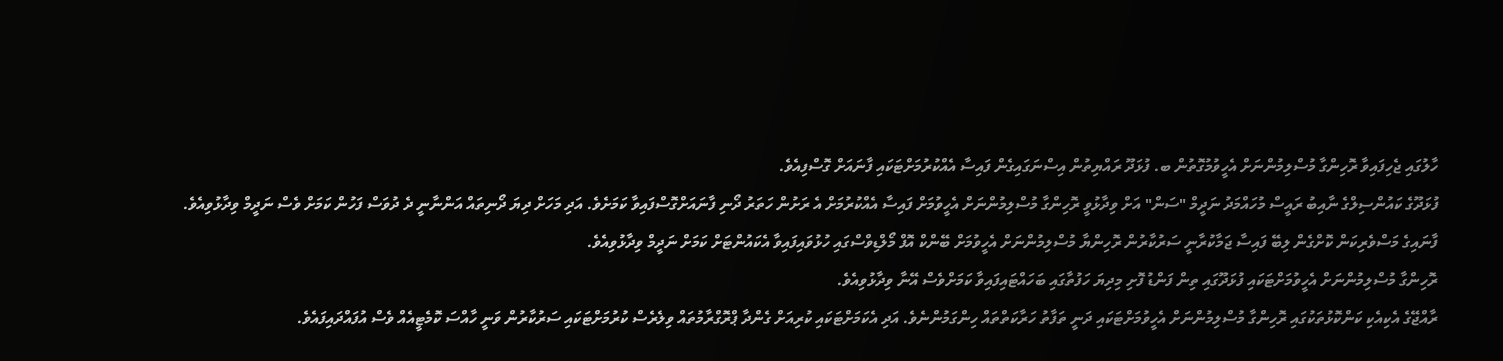ހާލުގައި ޖެހިފައިވާ ރޮހިންގާ މުސްލިމުންނަށް އެހީވުމުގޮތުން ބ. ފުޅަދޫ ރައްޔިތުން އިސްނަގައިގެން ފައިސާ އެއްކުރުމަށްޓަކައި ފާނައަށް ގޮސްފިއެވެ.
ފުޅަދޫގެ ކައުންސިލްގެ ނާއިބު ރައީސް މުހައްމަދު ނަދީމް "ސަން" އަށް ވިދާޅުވީ ރޮހިންގާ މުސްލިމުންނަށް އެހީވުމަށް ފައިސާ އެއްކުރުމަށް އެ ރަށުން ހަތަރު ދޯނި ފާނައަށްގޮސްފައިވާ ކަމަށެވެ. އަދި މަހަށް ދިޔަ ދޯނިތައް އަންނާނީ ދެ ދުވަސް ފަހުން ކަމަށް ވެސް ނަދީމް ވިދާޅުވިއެވެ.
ފާނައިގެ މަސްވެރިކަން ކޮށްގެން ލިބޭ ފައިސާ ޖަމާކުރާނީ ސަރުކާރުން ރޮހިންޔާ މުސްލިމުންނަށް އެހީވުމަށް ބޭންކް އޮފް މޯލްޑިވްސްގައި ހުޅުވައިފައިވާ އެކައުންޓަށް ކަމަށް ނަދީމް ވިދާޅުވިއެވެ.
ރޮހިންގާ މުސްލިމުންނަށް އެހީވުމަށްޓަކައި ފުޅަދޫގައި ތިން ފަންޑު ފޮށި މިދިޔަ ހަފުތާގައި ބަހައްޓައިފައިވާ ކަމަށްވެސް އޭނާ ވިދާޅުވިއެވެ.
ރާއްޖޭގެ އެކިއެކި ކަންކޮޅުތަކުގައި ރޮހިންގާ މުސްލިމުންނަށް އެހީވުމަށްޓަކައި ދަނީ ތަފާތު ހަރާކަތްތައް ހިންގަމުންނެވެ. އަދި އެކަމަށްޓަކައި ކުރިއަށް ގެންދާ ޕްރޮގްރާމުތައް ވިލެރެސް ކުރުމަށްޓަކައި ސަރުކާރުން ވަނީ ހާއްސަ ކޮމެޓީއެއް ވެސް އުފައްދައިފައެވެ.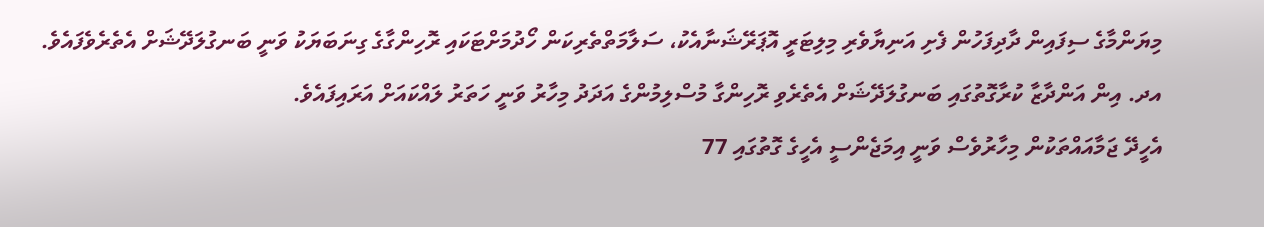މިޔަންމާގެ ސިފައިން ދާދިފަހުން ފެށި އަނިޔާވެރި މިލިޓަރީ އޮޕަރޭޝަނާއެކު، ސަލާމަތްތެރިކަން ހޯދުމަށްޓަކައި ރޮހިންގާގެ ގިނަބަޔަކު ވަނީ ބަނގުލަދޭޝަށް އެތެރެވެފައެވެ. އދ. އިން އަންދާޒާ ކުރާގޮތުގައި ބަނގުލަދޭޝަށް އެތެރެވި ރޮހިންގާ މުސްލިމުންގެ އަދަދު މިހާރު ވަނީ ހަތަރު ލައްކައަށް އަރައިފައެވެ.
އެހީދޭ ޖަމާއައްތަކުން މިހާރުވެސް ވަނީ އިމަޖެންސީ އެހީގެ ގޮތުގައި 77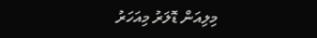މިލިއަން ޑޮލަރު މިއަހަރު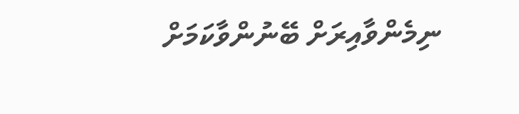ނިމެންވާއިރަށް ބޭނުންވާކަމަށް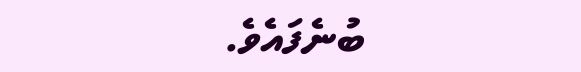ބުނެފައެވެ.